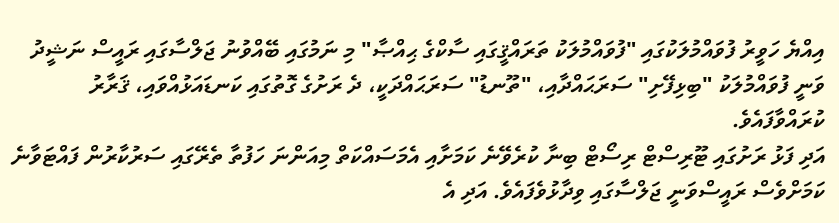އިއްޔެ ހަވީރު ފުވައްމުލަކުގައި "ފުވައްމުލަކު ތަރައްޤީގައި ސާކްގެ ޙިއްޞާ" މި ނަމުގައި ބޭއްވުނު ޖަލްސާގައި ރައީސް ނަޝީދު ވަނީ ފުވައްމުލަކު "ބިޅިފޭށި" ސަރަޙައްދާއި، "ތޫނޑު" ސަރަޙައްދަކީ، ދެ ރަށުގެ ގޮތުގައި ކަނޑައަޅުއްވައި، ޤަރާރު ކުރައްވާފައެވެ.
އަދި ފަޅު ރަށުގައި ޓޫރިސްޓް ރިސޯޓް ބިނާ ކުރެވޭނެ ކަމަށާއި އެމަސައްކަތް މިއަންނަ ހަފުތާ ތެރޭގައި ސަރުކާރުން ފައްޓަވާނެ ކަމަށްވެސް ރައީސްވަނީ ޖަލްސާގައި ވިދާޅުވެފައެވެ. އަދި އެ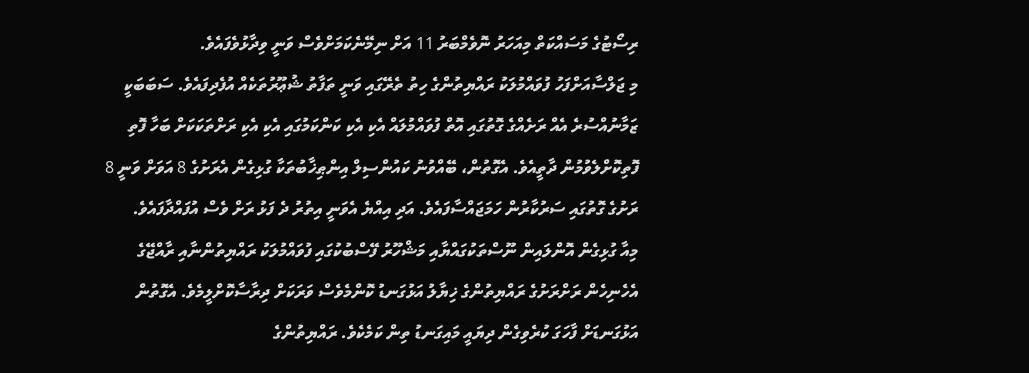ރިސޯޓުގެ މަސައްކަތް މިއަހަރު ނޮވެމްބަރު 11 އަށް ނިމޭނެކަމަށްވެސް ވަނީ ވިދާޅުވެފައެވެ.
މި ޖަލްސާއަށްފަހު ފުވައްމުލަކު ރައްޔިތުންގެ ހިތު ތެރޭގައި ވަނީ ތަފާތު ޝުޢޫރުތަކެއް އުފެދިފައެވެ. ސަބަބަކީ ޒަމާނުއްސުރެ އެއް ރަށެއްގެ ގޮތުގައި އޮތް ފުވައްމުލައް އެކި އެކި ކަންކަމުގައި އެކި އެކި ރަށްތަކަކަށް ބަހާ ފޮތި ފޮތިކޮށްލެވުމުން ދާތީއެވެ. އެގޮތުން، ބޭއްވުނު ކައުންސިލް އިންޠިޚާބުތަކާ ގުޅިގެން އެރަށުގެ 8 އަވަށް ވަނީ 8 ރަށުގެ ގޮތުގައި ސަރުކާރުން ހަމަޖައްސާފައެވެ. އަދި އިއްޔެ އެވަނީ އިތުރު ދެ ފަޅު ރަށް ވެސް އުފައްދާފައެވެ.
މިއާ ގުޅިގެން އޮންލައިން ނޫސްތަކުގައްޔާއި މަޝްހޫރު ފޭސްބުކުގައި ފުވައްމުލަކު ރައްޔިތުންނާއި ރާއްޖޭގެ އެހެނިހެން ރަށްރަށުގެ ރައްޔިތުންގެ ޚިޔާލު އަޅުގަނޑު ކޮންމެވެސް ވަރަކަށް ދިރާސާކޮށްލީމެވެ. އެގޮތުން އަޅުގަނޑަށް ފާހަގަ ކުރެވިގެން ދިޔައީ މައިގަނޑު ތިން ކަމެކެވެ. ރައްޔިތުންގެ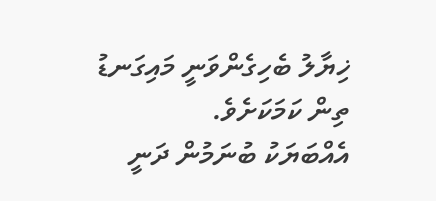ޚިޔާލު ބެހިގެންވަނީ މައިގަނޑު ތިން ކަމަކަށެވެ.
އެއްބަޔަކު ބުނަމުން ދަނީ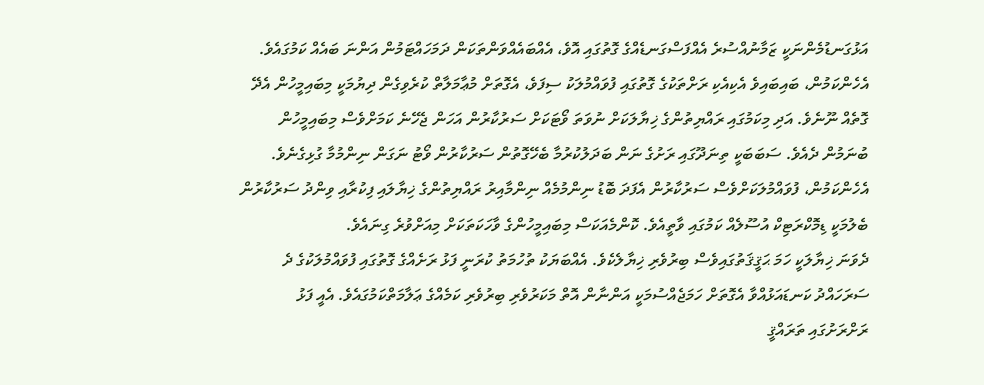އަޅުގަނޑުމެންނަކީ ޒަމާނުއްސުރެ އެއްފަސްގަނޑެއްގެ ގޮތުގައި އޮވެ، އެއްބައެއްވަންތަކަން ދަމަހައްޓަމުން އަންނަ ބައެއް ކަމުގައެވެ. އެހެންކަމުން، ބައިބައިވެ އެކިއެކި ރަށްތަކުގެ ގޮތުގައި ފުވައްމުލަކު ސިފަވެ، އެގޮތަށް މުޢާމަލާތް ކުރެވިގެން ދިޔުމަކީ މިބައިމީހުން އެދޭ ގޮތެއް ނޫނެވެ. އަދި މިކަމުގައި ރައްޔިތުންގެ ޚިޔާލަކަށް ނުވަތަ ވޯޓަކަށް ސަރުކާރުން އަހަން ޖެހޭނެ ކަމަށްވެސް މިބައިމީހުން ބުނަމުން ދެއެވެ. ސަބަބަކީ ތިނަދޫގައި ރަށުގެ ނަން ބަދަލުކުރުމާ ބެހޭގޮތުން ސަރުކާރުން ވޯޓު ނަގަން ނިންމުމާ ގުޅިގެނެވެ. އެހެންކަމުން، ފުވައްމުލަކަށްވެސް ސަރުކާރުން އެފަދަ ބޮޑު ނިންމުމެއް ނިންމާއިރު ރައްޔިތުންގެ ޚިޔާލައި ފިކުރާއި ވިންދު ސަރުކާރުން ބެލުމަކީ ޑިމޮކްރަޓިކް އުސޫލެއް ކަމުގައި ވާތީއެވެ. ކޮންމެއަކަސް މިބައިމީހުންގެ ވާހަކަތަކަށް މިއަށްވުރެ ގިނައެވެ.
ދެވަނަ ޚިޔާލަކީ ހަމަ ޙަޤީޤަތުގައިވެސް ބިރުވެރި ޚިޔާލެކެވެ. އެއްބަޔަކު ތުހުމަތު ކުރަނީ ފަޅު ރަށެއްގެ ގޮތުގައި ފުވައްމުލަކުގެ ދެ ސަރަހައްދު ކަނޑައަޅުއްވާ އެގޮތަށް ހަމަޖެއްސުމަކީ އަންނާން އޮތް މަކަރުވެރި ބިރުވެރި ކަމެއްގެ ޢަލާމަތްކަމުގައެވެ. އެއީ ފަޅު ރަށްރަށުގައި ތަރައްޤީ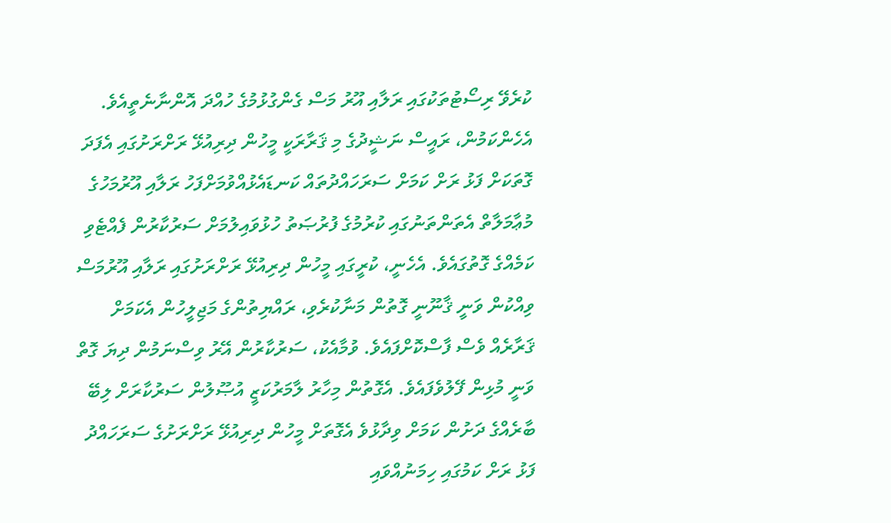ކުރެވޭ ރިސޯޓުތަކުގައި ރަލާއި އޫރު މަސް ގެންގުޅުމުގެ ހުއްދަ އޮންނާނެތީއެވެ. އެހެންކަމުން، ރައީސް ނަޝީދުގެ މި ޤަރާރަކީ މީހުން ދިރިއުޅޭ ރަށްރަށުގައި އެފަދަ ގޮތަކަށް ފަޅު ރަށް ކަމަށް ސަރަހައްދުތައް ކަނޑައެޅުއްވުމަށްފަހު ރަލާއި އޫރުމަހުގެ މުޢާމަލާތް އެތަންތަނުގައި ކުރުމުގެ ފުރުޞަތު ހުޅުވައިލުމަށް ސަރުކާރުން ފެއްޓެވި ކަމެއްގެ ގޮތުގައެވެ. އެހެނީ، ކުރީގައި މީހުން ދިރިއުޅޭ ރަށްރަށުގައި ރަލާއި އޫރުމަސް ވިއްކުން ވަނީ ޤާނޫނީ ގޮތުން މަނާކުރެވި، ރައްޔިތުންގެ މަޖިލީހުން އެކަމަށް ޤަރާރެއް ވެސް ފާސްކޮށްފައެވެ. ވުމާއެކު، ސަރުކާރުން އޭރު ވިސްނަމުން ދިޔަ ގޮތް ވަނީ މުޅިން ފޭލުވެފައެވެ. އެގޮތުން މިހާރު ލާމަރުކަޒީ އުޞޫލުން ސަރުކާރަށް ލިބޭ ބާރެއްގެ ދަށުން ކަމަށް ވިދާޅުވެ އެގޮތަށް މީހުން ދިރިއުޅޭ ރަށްރަށުގެ ސަރަހައްދު ފަޅު ރަށް ކަމުގައި ހިމަނުއްވައި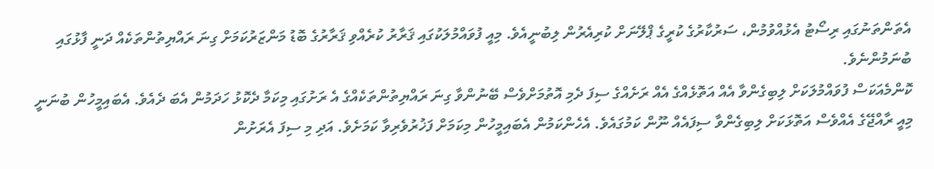އެތަންތަނުގައި ރިސޯޓު އެޅުއްވުމުން، ސަރުކާރުގެ ކުރީގެ ޕްލޭނަށް ކުރިއެރުން ލިބުނީއެވެ. މިއީ ފުވައްމުލަކުގައި ޤަރާރު ކުރެއްވި ޤަރާރުގެ ބޮޑު މަންޒަރުކަމަށް ގިނަ ރައްޔިތުންތަކެއް ދަނީ ފާޅުގައި ބުނަމުންނެވެ.
ކޮންމެއަކަސް ފުވައްމުލަކަށް ލިބިގެންވާ އެއް އަތޮޅެއްގެ އެއް ރަށެއްގެ ސިފަ ދެމި އޮތުމަށްވެސް ބޭނުންވާ ގިނަ ރައްޔިތުންތަކެއްގެ އެ ރަށުގައި މިކަމާ ދެކޮޅު ހަދަމުން އެބަ ދެއެވެ. އެބައިމީހުން ބުނަނީ މިއީ ރާއްޖޭގެ އެއްވެސް އަތޮޅަކަށް ލިބިގެންވާ ސިފައެއް ނޫން ކަމުގައެވެ. އެހެންކަމުން އެބައިމީހުން މިކަމަށް ފަޚުރުވެރިވާ ކަމަށެވެ. އަދި މި ސިފަ އެރަށުން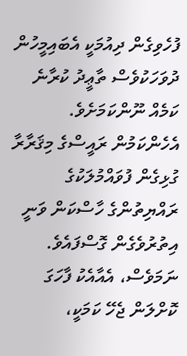ފުހެވިގެން ދިއުމަކީ އެބައިމީހުން ދުވަހަކުވެސް ތާޢީދު ކުރާނެ ކަމެއް ނޫންކަމަށެވެ.
އެހެންކަމުން ރައީސްގެ މިޤަރާރާ ގުޅިގެން ފުވައްމުލަކުގެ ރައްޔިތުންގެ ހާސްކަން ވަނީ އިތުރުވެގެން ގޮސްފައެވެ. ނަމަވެސް، އެއާއެކު ފާހަގަ ކޮށްލަން ޖެހޭ ކަމަކީ،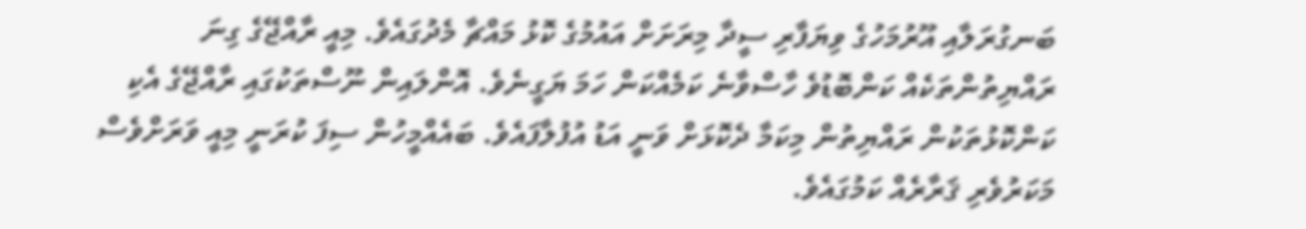ބަނގުރަލާއި އޫރުމަހުގެ ވިޔަފާރި ސީދާ މިރަށަށް އައުމުގެ ކޮޅު މައްޗާ މެދުގައެވެ. މިއީ ރާއްޖޭގެ ގިނަ ރައްޔިތުންތަކެއް ކަންބޮޑުވެ ހާސްވާނެ ކަމެއްކަން ހަމަ ޔަގީނެވެ. އޮންލައިން ނޫސްތަކުގައި ރާއްޖޭގެ އެކި ކަންކޮޅުތަކުން ރައްޔިތުން މިކަމާ ދެކޮޅަށް ވަނީ އަޑު އުފުލާފައެވެ. ބައެއްމީހުން ސިފަ ކުރަނީ މިއީ ވަރަށްވެސް މަކަރުވެރި ޤަރާރެއް ކަމުގައެވެ.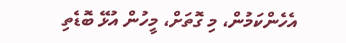އެހެންކަމުން، މި ގޮތަށް، މީހުން އުޅޭ ބޮޑެތި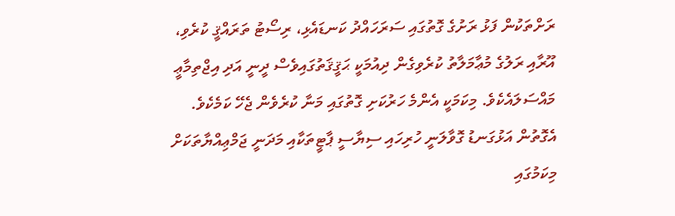ރަށްތަކުން ފަޅު ރަށުގެ ގޮތުގައި ސަރަހައްދު ކަނޑައެޅި، ރިސޯޓު ތަރައްޤީ ކުރެވި، އޫރާއި ރަލުގެ މުޢާމަލާތު ކުރެވިގެން ދިއުމަކީ ޙަޤީޤަތުގައިވެސް ދީނީ އަދި އިޖްތިމާޢީ މައްސަލައެކެވެ. މިކަމަކީ އެންމެ ހަރުކަށި ގޮތުގައި މަނާ ކުރެވެން ޖެހޭ ކަމެކެވެ. އެގޮތުން އަޅުގަނޑު ގޮވާލަނީ ހުރިހައި ސިޔާސީ ޕާޓީތަކާއި މަދަނީ ޖަމްޢިއްޔާތަކަށް މިކަމުގައި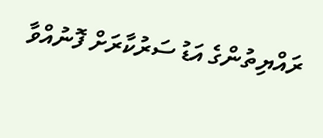ރައްޔިތުންގެ އަޑު ސަރުކާރަށް ފޮނުއްވާ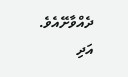ދެއްވާށޭއެވެ. އަދި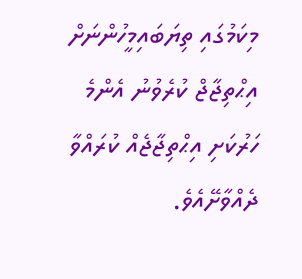މިކަމުގައި ތިޔަބައިމީހުންނަށް އިޙްތިޖާޖް ކުރެވުނު އެންމެ ހަރުކަށި އިޙްތިޖާޖެއް ކުރައްވާ ދެއްވާށޭއެވެ.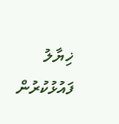ޚިޔާލު ފައުޅުކުރުން